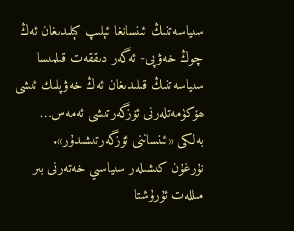سىياسەتنىڭ ئىنسانغا ئېلىپ كېلىدىغان ئەڭ چوڭ خەۋپى- ئەگەر دىققەت قىلمىسا
سىياسەتنىڭ قىلىدىغان ئەڭ خەۋپلىك ئىشى ھۆكۈمەتلەرنى ئۆزگەرتىشى ئەمەس… بەلكى «ئىنساننى ئۆزگەرتىشىدۇر».
نۇرغۇن كىشىلەر سىياسىي خەتەرنى بىر مىللەت ئۇرۇشتا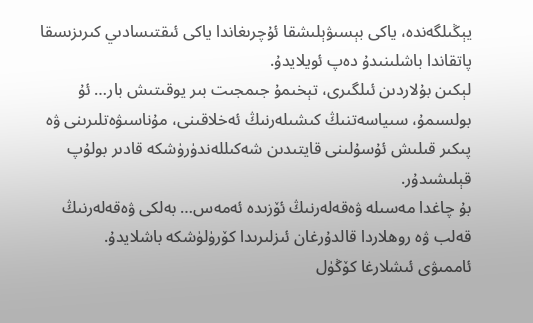يېڭىلگەندە، ياكى بېسىۋېلىشقا ئۇچرىغاندا ياكى ئىقتىسادىي كىرىزىسقا پاتقاندا باشلىنىدۇ دەپ ئويلايدۇ.
لېكىن بۇلاردىن ئىلگىرى، تېخىمۇ جىمجىت بىر يوقىتىش بار… ئۇ بولسىمۇ، سىياسەتنىڭ كىشىلەرنىڭ ئەخلاقىنى، مۇناسىۋەتلىرىنى ۋە پىكىر قىلىش ئۇسۇلىنى قايتىدىن شەكىللەندۈرۈشكە قادىر بولۇپ قېلىشىدۇر.
بۇ چاغدا مەسىلە ۋەقەلەرنىڭ ئۆزىدە ئەمەس… بەلكى ۋەقەلەرنىڭ قەلب ۋە روھلاردا قالدۇرغان ئىزلىرىدا كۆرۈلۈشكە باشلايدۇ.
ئاممىۋى ئىشلارغا كۆڭۈل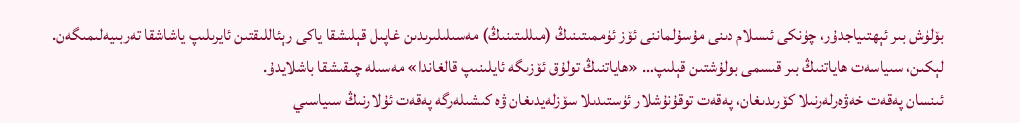بۆلۈش بىر ئېھتىياجدۇر، چۈنكى ئىسلام دىنى مۇسۇلماننى ئۆز ئۈممىتىنىڭ (مىللىتىنىڭ) مەسىلىلىرىدىن غاپىل قېلىشقا ياكى رېئاللىقتىن ئايرىلىپ ياشاشقا تەربىيەلىمىگەن.
لېكىن، سىياسەت ھاياتنىڭ بىر قىسمى بولۇشتىن قېلىپ… «ھاياتنىڭ تولۇق ئۆزىگە ئايلىنىپ قالغاندا» مەسىلە چىقىشقا باشلايدۇ.
ئىنسان پەقەت خەۋەرلەرنىلا كۆرىدىغان، پەقەت توقۇنۇشلار ئۈستىدىلا سۆزلەيدىغان ۋە كىشىلەرگە پەقەت ئۇلارنىڭ سىياسىي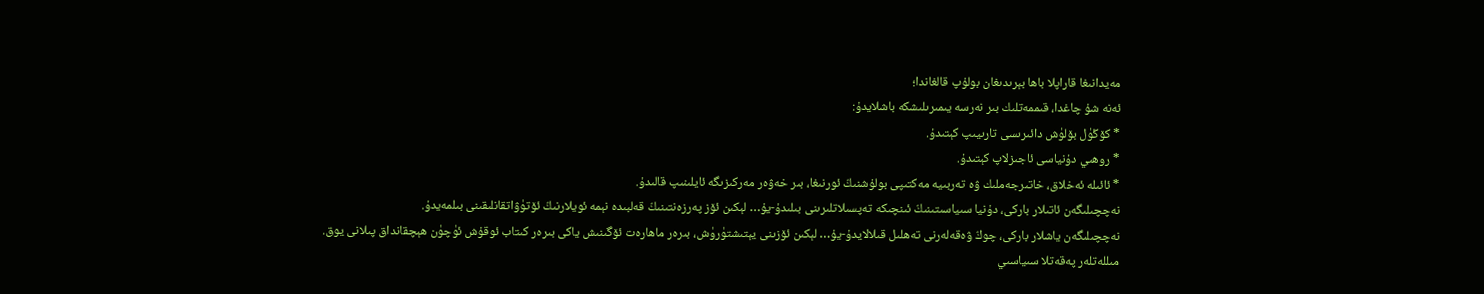مەيدانىغا قاراپلا باھا بېرىدىغان بولۇپ قالغاندا؛
ئەنە شۇ چاغدا، قىممەتلىك بىر نەرسە يىمىرىلىشكە باشلايدۇ:
* كۆڭۈل بۆلۈش دائىرىسى تارىيىپ كېتىدۇ.
* روھىي دۇنياسى ئاجىزلاپ كېتىدۇ.
* ئائىلە ئەخلاق، خاتىرجەملىك ۋە تەربىيە مەكتىپى بولۇشنىڭ ئورنىغا، بىر خەۋەر مەركىزىگە ئايلىنىپ قالىدۇ.
نەچچىلىگەن ئاتىلار باركى، دۇنيا سىياسىتىنىڭ ئىنچىكە تەپسىلاتلىرىنى بىلىدۇ-يۇ… لېكىن ئۆز پەرزەنتىنىڭ قەلبىدە نېمە ئويلارنىڭ ئۆتۈۋاتقانلىقىنى بىلمەيدۇ.
نەچچىلىگەن ياشلار باركى، چوڭ ۋەقەلەرنى تەھلىل قىلالايدۇ-يۇ… لېكىن ئۆزىنى يېتىشتۈرۈش، بىرەر ماھارەت ئۆگىنىش ياكى بىرەر كىتاب ئوقۇش ئۈچۈن ھېچقانداق پىلانى يوق.
مىللەتلەر پەقەتلا سىياسىي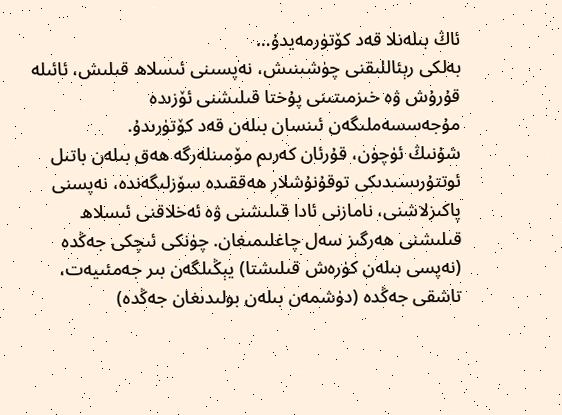ئاڭ بىلەنلا قەد كۆتۈرمەيدۇ…
بەلكى رېئاللىقنى چۈشىنىش، نەپسىنى ئىسلاھ قىلىش، ئائىلە قۇرۇش ۋە خىزمىتىنى پۇختا قىلىشنى ئۆزىدە مۇجەسسەملىگەن ئىنسان بىلەن قەد كۆتۈرىدۇ.
شۇنىڭ ئۈچۈن، قۇرئان كەرىم مۆمىنلەرگە ھەق بىلەن باتىل ئوتتۇرىسىدىكى توقۇنۇشلار ھەققىدە سۆزلىگەندە، نەپسنى پاكىزلاشنى، نامازنى ئادا قىلىشنى ۋە ئەخلاقنى ئىسلاھ قىلىشنى ھەرگىز سەل چاغلىمىغان. چۈنكى ئىچكى جەڭدە (نەپسى بىلەن كۈرەش قىلىشتا) يېڭىلگەن بىر جەمئىيەت، تاشقى جەڭدە (دۈشمەن بىلەن بولىدىغان جەڭدە)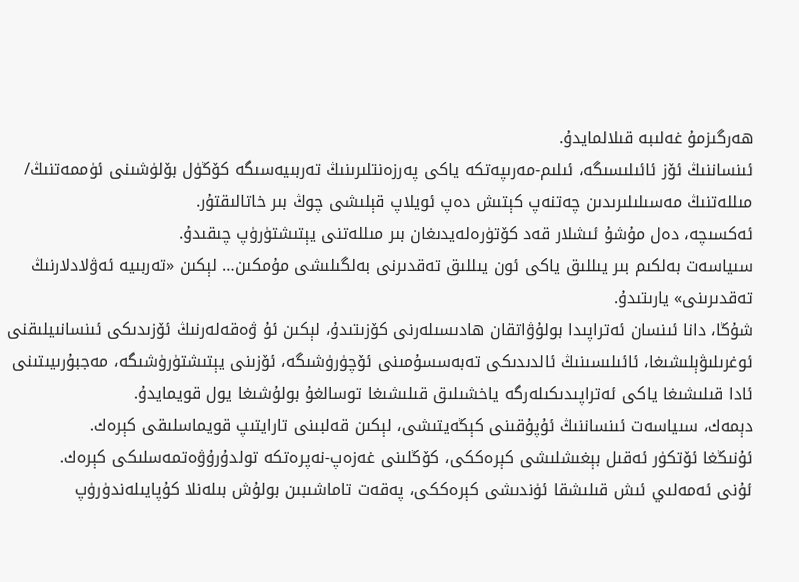ھەرگىزمۇ غەلىبە قىلالمايدۇ.
ئىنساننىڭ ئۆز ئائىلىسىگە، ئىلىم-مەرىپەتكە ياكى پەرزەنتلىرىنىڭ تەربىيەسىگە كۆڭۈل بۆلۈشىنى ئۈممەتنىڭ/ مىللەتنىڭ مەسىلىلىرىدىن چەتنەپ كېتىش دەپ ئويلاپ قېلىشى چوڭ بىر خاتالىقتۇر.
ئەكسىچە، دەل مۇشۇ ئىشلار قەد كۆتۈرەلەيدىغان بىر مىللەتنى يېتىشتۈرۈپ چىقىدۇ.
سىياسەت بەلكىم بىر يىللىق ياكى ئون يىللىق تەقدىرنى بەلگىلىشى مۇمكىن… لېكىن «تەربىيە ئەۋلادلارنىڭ تەقدىرىنى» يارىتىدۇ.
شۇڭا، دانا ئىنسان ئەتراپىدا بولۇۋاتقان ھادىسىلەرنى كۆزىتىدۇ، لېكىن ئۇ ۋەقەلەرنىڭ ئۆزىدىكى ئىنسانىيلىقنى ئوغرىلىۋېلىشىغا، ئائىلىسىنىڭ ئالدىدىكى تەبەسسۇمىنى ئۆچۈرۈشىگە، ئۆزىنى يېتىشتۈرۈشىگە، مەجبۇرىيىتىنى ئادا قىلىشىغا ياكى ئەتراپىدىكىلەرگە ياخشىلىق قىلىشىغا توسالغۇ بولۇشىغا يول قويمايدۇ.
دېمەك، سىياسەت ئىنساننىڭ ئۇپۇقىنى كېڭەيتىشى، لېكىن قەلبىنى تارايتىپ قويماسلىقى كېرەك.
ئۇنىڭغا ئۆتكۈر ئەقىل بېغىشلىشى كېرەككى، كۆڭلىنى غەزەپ-نەپرەتكە تولدۇرۇۋەتمەسلىكى كېرەك.
ئۇنى ئەمەلىي ئىش قىلىشقا ئۈندىشى كېرەككى، پەقەت تاماشىبىن بولۇش بىلەنلا كۇپايىلەندۈرۈپ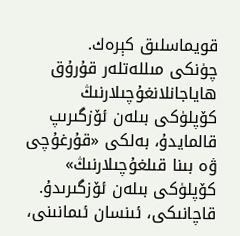قويماسلىق كېرەك.
چۈنكى مىللەتلەر قۇرۇق ھاياجانلانغۇچىلارنىڭ كۆپلۈكى بىلەن ئۆزگىرىپ قالمايدۇ، بەلكى «قۇرغۇچى ۋە بىنا قىلغۇچىلارنىڭ» كۆپلۈكى بىلەن ئۆزگىرىدۇ.
قاچانىكى، ئىنسان ئىمانىنى،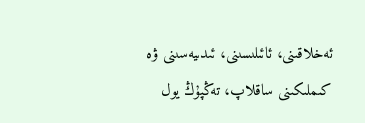ئەخلاقىنى، ئائىلىسىنى، ئىدىيەسىنى ۋە كىملىكىنى ساقلاپ، تەڭپۇڭ يول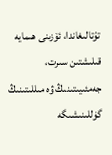تۇتالىغاندا، ئۆزىنى ھىمايە قىلىشتىن سىرت، جەمئىيىتىنىڭ ۋە مىللىتىنىڭ گۈللىنىشىگە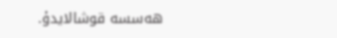ھەسسە قوشالايدۇ.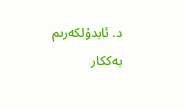د. ئابدۇلكەرىم بەككار